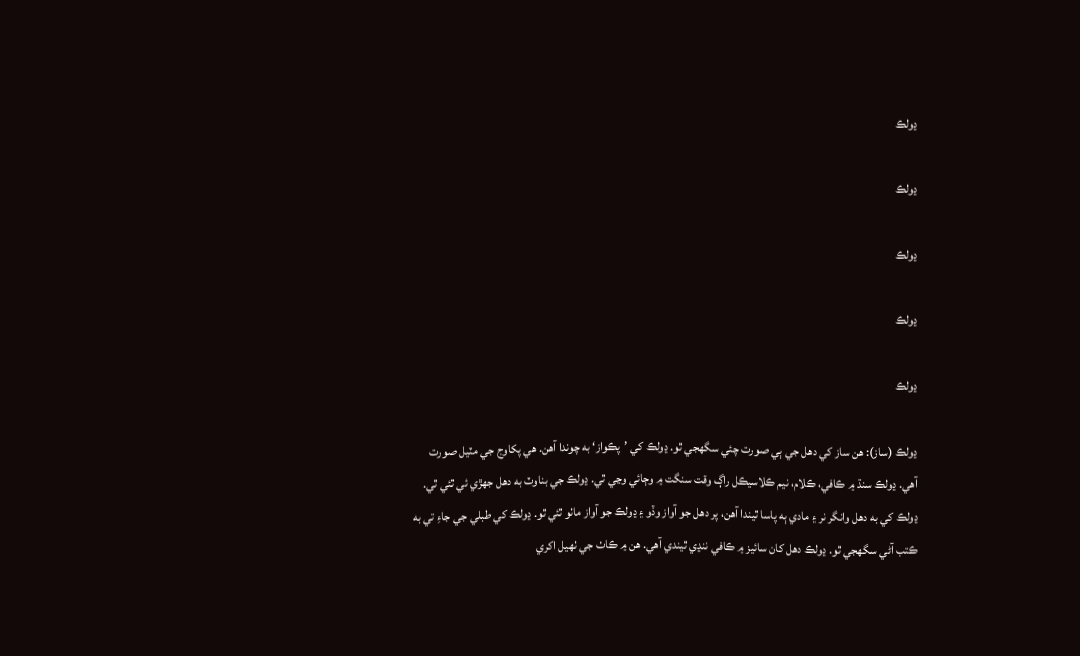ڍولڪ

ڍولڪ

ڍولڪ

ڍولڪ

ڍولڪ

ڍولڪ (ساز): هن ساز کي دهل جي ٻي صورت چئي سگھجي ٿو. ڍولڪ کي ’پڪواز‘ به چوندا آهن. هي پکاوج جي مٽيل صورت آهي. ڍولڪ سنڌ ۾ ڪافي، ڪلام، نيم ڪلاسيڪل راڳ وقت سنگت ۾ وڄائي وڃي ٿي. ڍولڪ جي بناوٽ به دهل جهڙي ئي ٿئي ٿي. ڍولڪ کي به دهل وانگر نر ۽ مادي ٻه پاسا ٿيندا آهن، پر دهل جو آواز وڏو ۽ ڍولڪ جو آواز ماٺو ٿئي ٿو. ڍولڪ کي طبلي جي جاءِ تي به ڪتب آڻي سگھجي ٿو. ڍولڪ دهل کان سائيز ۾ ڪافي ننڍي ٿيندي آهي. هن ۾ ڪاٺ جي ٺهيل اکري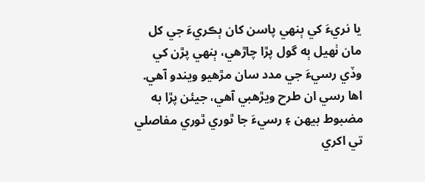يا نريءَ کي ٻنهي پاسن کان ٻڪريءَ جي کل مان ٺهيل ٻه گول پڙا چاڙهي، ٻنهي پڙن کي وڏي رسيءَ جي مدد سان مڙهيو ويندو آهي. اها رسي ان طرح ويڙهبي آهي، جيئن پڙا به مضبوط بيهن ۽ رسيءَ جا ٿوري ٿوري مفاصلي تي اکري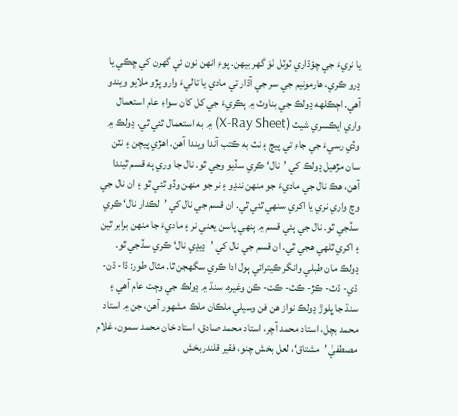يا نريءَ جي چؤڌاري ٽوٽل نَوَ گھر بيهن. پوءِ انهن نون ئي گھرن کي ڇڪي يا ڍرو ڪري، هارمونيم جي سر جي آڌار تي مادي يا تاليءَ وارو پڙو ملايو ويندو آهي. اڄڪلهه ڍولڪ جي بناوٽ ۾ ٻڪريءَ جي کل کان سواءِ عام استعمال واري ايڪسري شيٽ (X-Ray Sheet) ۾ به استعمال ٿئي ٿي. ڍولڪ ۾ وڏي رسيءَ جي جاءِ تي پيچ ۽ نٽ به ڪتب آندا ويندا آهن. اهڙي پيچن ۽ نٽن سان مڙهيل ڍولڪ کي ’نال‘ ڪري سڏيو وڃي ٿو. نال جا وري ٻه قسم ٿيندا آهن، هڪ نال جي ماديءَ جو منهن ننڍو ۽ نر جو منهن وڏو ٿئي ٿو ۽ ان نال جي وچ واري نري يا اکري سنهي ٿئي ٿي. ان قسم جي نال کي ’لڪدار نال‘ ڪري سڏجي ٿو. نال جي ٻئي قسم ۾ ٻنهي پاسن يعني نر ۽ ماديءَ جا منهن برابر ٿين ۽ اکري ٿلهي هجي ٿي. ان قسم جي نال کي ’ڍيڍي نال‘ ڪري سڏجي ٿو. ڍولڪ مان طبلي وانگر ڪيترائي ٻول ادا ڪري سگھجن ٿا. مثال طور: ڌا- ڌن- ڌي- ڌٽ- ڪڙ- ڪٽ- ڪت- ڪن وغيره. سنڌ ۾ ڍولڪ جي وڄت عام آهي ۽ سنڌ جا ڀلوڙ ڍولڪ نواز هن فن وسيلي ملڪان ملڪ مشهور آهن، جن ۾ استاد محمد بچل، استاد محمد آچر، استاد محمد صادق، استاد خان محمد سمون، غلام مصطفيٰ ’مشتاق‘، لعل بخش چنو، فقير قلندربخش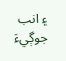۽ انب جوڳيءَ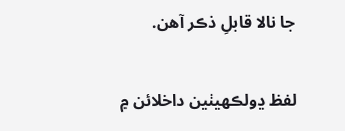جا نالا قابلِ ذڪر آهن.


لفظ ڍولڪھيٺين داخلائن ۾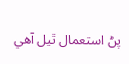پڻ استعمال ٿيل آھي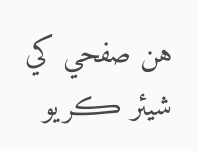هن صفحي کي شيئر ڪريو